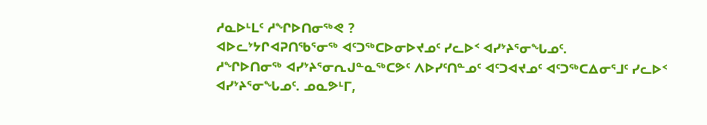ᓱᓇᐅᒻᒪᑦ ᓱᖏᐅᑎᓂᖅᕙ ?
ᐊᐅᓚᔾᔭᒋᐊᕈᑎᖃᕐᓂᖅ ᐊᑦᑐᖅᑕᐅᓂᐅᔪᓄᑦ ᓯᓚᐅᑉ ᐊᓯᔾᔨᕐᓂᖓᓄᑦ.
ᓱᖏᐅᑎᓂᖅ ᐊᓯᔾᔨᕐᓂᕆᒍᓐᓇᖅᑕᕗᑦ ᐱᐅᓯᑦᑎᓐᓄᑦ ᐊᑦᑐᐊᔪᓄᑦ ᐊᑦᑐᖅᑕᐃᓂᕐᒧᑦ ᓯᓚᐅᑉ ᐊᓯᔾᔨᕐᓂᖓᓄᑦ. ᓄᓇᕗᒻᒥ,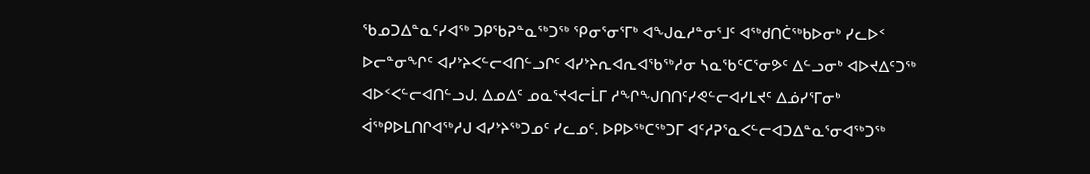ᖃᓄᑐᐃᓐᓇᑦᓯᐊᖅ ᑐᑭᖃᕈᓐᓇᖅᑐᖅ ᕿᓂᕐᓂᕐᒥᒃ ᐊᖑᓇᓱᓐᓂᕐᒧᑦ ᐊᖅᑯᑎᑖᖅᑲᐅᓂᒃ ᓯᓚᐅᑉ ᐅᓕᓐᓂᖏᑦ ᐊᓯᔾᔨᐸᓪᓕᐊᑎᓪᓗᒋᑦ ᐊᓯᔾᔨᕆᐊᕆᐊᖃᖅᓱᓂ ᓴᓇᖃᑦᑕᕐᓂᕗᑦ ᐃᓪᓗᓂᒃ ᐊᐅᔪᐃᑦᑐᖅ ᐊᐅᑉᐸᓪᓕᐊᑎᓪᓗᒍ. ᐃᓄᐃᑦ ᓄᓇᕐᔪᐊᓕᒫᒥ ᓱᖏᖑᑎᑎᑦᓯᕙᓪᓕᐊᓯᒪᔪᑦ ᐃᓅᓯᕐᒥᓂᒃ ᐋᖅᑭᐅᒪᑎᒋᐊᖅᓱᒍ ᐊᓯᔾᔨᖅᑐᓄᑦ ᓯᓚᓄᑦ. ᐅᑭᐅᖅᑕᖅᑐᒥ ᐊᑦᓱᕈᕐᓇᐸᓪᓕᐊᑐᐃᓐᓇᕐᓂᐊᖅᑐᖅ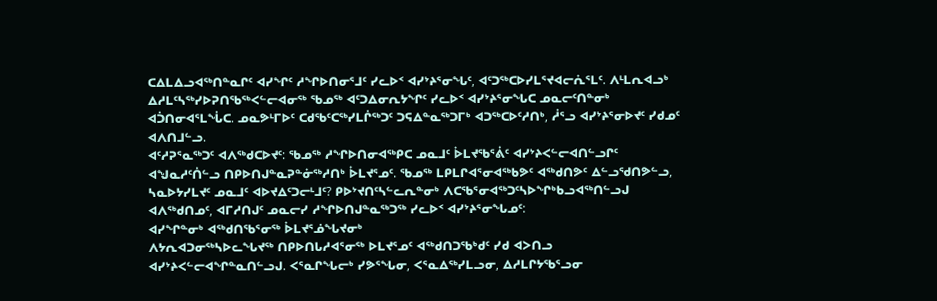ᑕᐃᒪᐃᓗᐊᖅᑎᓐᓇᒋᑦ ᐊᓯᖏᑦ ᓱᖏᐅᑎᓂᕐᒧᑦ ᓯᓚᐅᑉ ᐊᓯᔾᔨᕐᓂᖓᑦ, ᐊᑦᑐᖅᑕᐅᓯᒪᕐᔪᐊᓕᕇᕐᒪᑦ. ᐱᒻᒪᕆᐊᓗᒃ ᐃᓱᒪᑦᓴᖅᓯᐅᕈᑎᖃᖅᐸᓪᓕᐊᓂᖅ ᖃᓄᖅ ᐊᑦᑐᐃᓂᕆᔭᖏᑦ ᓯᓚᐅᑉ ᐊᓯᔾᔨᕐᓂᖓᑕ ᓄᓇᓕᑦᑎᓐᓂᒃ ᐊᑑᑎᓂᐊᕐᒪᖔᑕ. ᓄᓇᕗᒻᒥᐅᑦ ᑕᑯᖃᑦᑕᖅᓯᒪᒌᖅᑐᑦ ᑐᕋᐃᓐᓇᖅᑐᒥᒃ ᐊᑐᖅᑕᐅᑦᓱᑎᒃ, ᓲᕐᓗ ᐊᓯᔾᔨᕐᓂᐅᔪᑦ ᓯᑯᓄᑦ ᐊᐱᑎᒧᓪᓗ.
ᐊᑦᓱᕈᕐᓇᖅᑐᑦ ᐊᐱᖅᑯᑕᐅᔪᑦ: ᖃᓄᖅ ᓱᖏᐅᑎᓂᐊᖅᑭᑕ ᓄᓇᒧᑦ ᐆᒪᔪᖃᕐᕖᑦ ᐊᓯᔾᔨᐸᓪᓕᐊᑎᓪᓗᒋᑦ ᐊᖑᓇᓱᑦᑏᓪᓗ ᑎᑭᐅᑎᒍᓐᓇᕈᓐᓃᖅᓱᑎᒃ ᐆᒪᔪᕐᓄᑦ. ᖃᓄᖅ ᒪᑭᒪᒋᐊᕐᓂᐊᖅᑲᕗᑦ ᐊᖅᑯᑎᕗᑦ ᐃᓪᓗᖁᑎᕗᓪᓗ, ᓴᓇᐅᔭᓯᒪᔪᑦ ᓄᓇᒧᑦ ᐊᐅᔪᐃᑦᑐᓕᒻᒧᑦ? ᑭᐅᔾᔪᑎᑦᓴᓪᓚᕆᓐᓂᒃ ᐱᑕᖃᕐᓂᐊᖅᑐᑦᓴᐅᖏᒃᑲᓗᐊᖅᑎᓪᓗᒍ ᐊᐱᖅᑯᑎᓄᑦ, ᐊᒥᓱᑎᒍᑦ ᓄᓇᓕᓯ ᓱᖏᐅᑎᒍᓐᓇᖅᑐᖅ ᓯᓚᐅᑉ ᐊᓯᔾᔨᕐᓂᖓᓄᑦ:
ᐊᓯᖏᓐᓂᒃ ᐊᖅᑯᑎᖃᕐᓂᖅ ᐆᒪᔪᕐᓅᖓᔪᓂᒃ
ᐱᔭᕆᐊᑐᓂᖅᓴᐅᓚᖓᔪᖅ ᑎᑭᐅᑎᒐᓱᐊᕐᓂᖅ ᐅᒪᔪᕐᓄᑦ ᐊᖅᑯᑎᑐᖃᒃᑯᑦ ᓯᑯ ᐊᐳᑎᓗ ᐊᓯᔾᔨᐸᓪᓕᐊᖏᓐᓇᑎᓪᓗᒍ. ᐸᕐᓇᒋᖓᓕᒃ ᓯᕗᕐᖓᓂ, ᐸᕐᓇᐃᖅᓯᒪᓗᓂ, ᐃᓱᒪᒋᔭᖃᕐᓗᓂ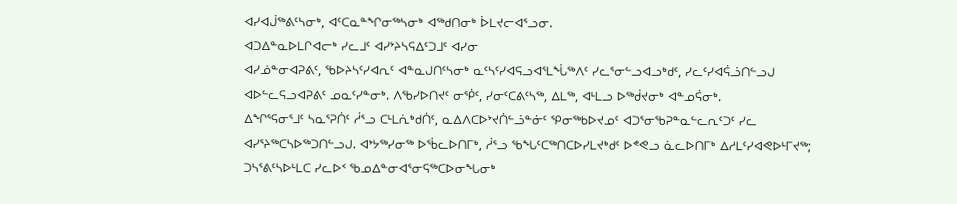ᐊᓯᐊᒎᖅᕕᑦᓴᓂᒃ, ᐊᑦᑕᓇᓐᖏᓂᖅᓴᓂᒃ ᐊᖅᑯᑎᓂᒃ ᐆᒪᔪᓕᐊᕐᓗᓂ.
ᐊᑐᐃᓐᓇᐅᒪᒋᐊᓕᒃ ᓯᓚᒧᑦ ᐊᓯᔾᔨᓴᕋᐃᑦᑐᒧᑦ ᐊᓯᓂ
ᐊᓯᓅᓐᓂᐊᕈᕕᑦ, ᖃᐅᔨᓴᑦᓯᐊᕆᑦ ᐊᓐᓇᒍᑎᑦᓴᓂᒃ ᓇᑦᓴᑦᓯᐊᕋᓗᐊᕐᒪᖔᖅᐱᑦ ᓯᓚᕐᓂᓪᓗᐊᓗᒃᑯᑦ, ᓯᓚᑦᓯᐊᕌᓘᑎᓪᓗᒍ ᐊᐅᓪᓚᕋᓗᐊᕈᕕᑦ ᓄᓇᑦᓯᓐᓂᒃ. ᐱᖃᓯᐅᑎᔪᑦ ᓂᕐᑮᑦ, ᓯᓂᑦᑕᕕᑦᓴᖅ, ᐃᒪᖅ, ᐊᒻᒪᓗ ᐅᖅᑰᔪᓂᒃ ᐊᓐᓄᕌᓂᒃ.
ᐃᖏᕐᕋᓂᕐᒧᑦ ᓴᓇᕐᕈᑏᑦ ᓲᕐᓗ ᑕᒻᒪᕇᒃᑯᑏᑦ, ᓇᐃᐱᑕᐅᔾᔪᑏᓪᓘᓐᓃᑦ ᕿᓂᖅᑲᐅᔪᓄᑦ ᐊᑐᕐᓂᖃᕈᓐᓇᓪᓚᕆᑦᑐᑦ ᓯᓚ ᐊᓯᕐᔨᖅᑕᓴᐅᖅᑐᑎᓪᓗᒍ. ᐊᔾᔭᖅᓯᓂᖅ ᐅᕐᑳᓚᐅᑎᒥᒃ, ᓲᕐᓗ ᖃᖓᑦᑕᖅᑎᑕᐅᓯᒪᔪᒃᑯᑦ ᐅᕝᕙᓗ ᓈᓚᐅᑎᒥᒃ ᐃᓱᒪᑦᓯᐊᕙᐅᒻᒥᔪᖅ; ᑐᓴᕐᕕᑦᓴᐅᒻᒪᑕ ᓯᓚᐅᑉ ᖃᓄᐃᓐᓂᐊᕐᓂᕋᖅᑕᐅᓂᖓᓂᒃ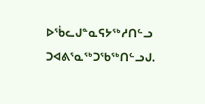ᐅᕐᑳᓚᒍᓐᓇᕋᔭᖅᓱᑎᓪᓗ ᑐᐊᕕᕐᓇᖅᑐᖃᖅᑎᓪᓗᒍ.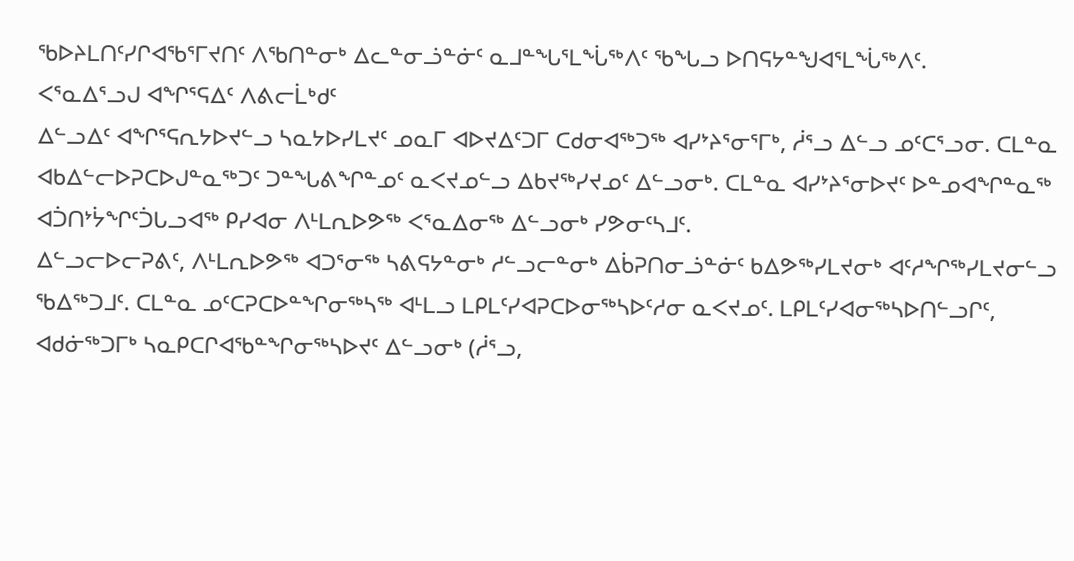ᖃᐅᔨᒪᑎᑦᓯᒋᐊᖃᕐᒥᔪᑎᑦ ᐱᖃᑎᓐᓂᒃ ᐃᓚᓐᓂᓘᓐᓃᑦ ᓇᒧᓐᖓᕐᒪᖔᖅᐱᑦ ᖃᖓᓗ ᐅᑎᕋᔭᓐᖑᐊᕐᒪᖔᖅᐱᑦ.
ᐸᕐᓇᐃᕐᓗᒍ ᐊᖏᕐᕋᐃᑦ ᐱᕕᓕᒫᒃᑯᑦ
ᐃᓪᓗᐃᑦ ᐊᖏᕐᕋᕆᔭᐅᔪᓪᓗ ᓴᓇᔭᐅᓯᒪᔪᑦ ᓄᓇᒥ ᐊᐅᔪᐃᑦᑐᒥ ᑕᑯᓂᐊᖅᑐᖅ ᐊᓯᔾᔨᕐᓂᕐᒥᒃ, ᓲᕐᓗ ᐃᓪᓗ ᓄᑦᑕᕐᓗᓂ. ᑕᒪᓐᓇ ᐊᑲᐃᓪᓕᐅᕈᑕᐅᒍᓐᓇᖅᑐᑦ ᑐᓐᖓᕕᖏᓐᓄᑦ ᓇᐸᔪᓄᓪᓗ ᐃᑲᔪᖅᓯᔪᓄᑦ ᐃᓪᓗᓂᒃ. ᑕᒪᓐᓇ ᐊᓯᔾᔨᕐᓂᐅᔪᑦ ᐅᓐᓄᐊᖏᓐᓇᖅ ᐊᑑᑎᔾᔮᖏᑦᑑᒐᓗᐊᖅ ᑭᓯᐊᓂ ᐱᒻᒪᕆᐅᕗᖅ ᐸᕐᓇᐃᓂᖅ ᐃᓪᓗᓂᒃ ᓯᕗᓂᑦᓴᒧᑦ.
ᐃᓪᓗᓕᐅᓕᕈᕕᑦ, ᐱᒻᒪᕆᐅᕗᖅ ᐊᑐᕐᓂᖅ ᓴᕕᕋᔭᓐᓂᒃ ᓱᓪᓗᓕᓐᓂᒃ ᐃᑳᕈᑎᓂᓘᓐᓃᑦ ᑲᐃᕗᖅᓯᒪᔪᓂᒃ ᐊᑦᓱᖏᖅᓯᒪᔪᓂᓪᓗ ᖃᐃᖅᑐᒧᑦ. ᑕᒪᓐᓇ ᓄᑦᑕᕈᑕᐅᓐᖏᓂᖅᓴᖅ ᐊᒻᒪᓗ ᒪᑭᒪᑦᓯᐊᕈᑕᐅᓂᖅᓴᐅᑦᓱᓂ ᓇᐸᔪᓄᑦ. ᒪᑭᒪᑦᓯᐊᓂᖅᓴᐅᑎᓪᓗᒋᑦ, ᐊᑯᓃᖅᑐᒥᒃ ᓴᓇᑭᑕᒋᐊᖃᓐᖏᓂᖅᓴᐅᔪᑦ ᐃᓪᓗᓂᒃ (ᓲᕐᓗ,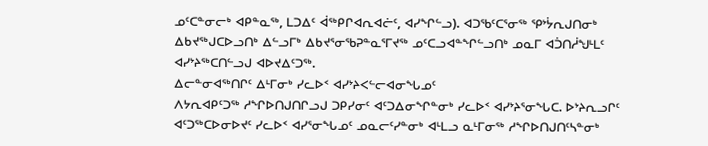ᓄᑦᑕᓐᓂᓕᒃ ᐊᑭᓐᓇᖅ, ᒪᑐᐃᑦ ᐋᖅᑭᒋᐊᕆᐊᓖᑦ, ᐊᓯᖏᓪᓗ). ᐊᑐᖃᑦᑕᕐᓂᖅ ᕿᔾᔮᕆᒍᑎᓂᒃ ᐃᑲᔪᖅᒍᑕᐅᓗᑎᒃ ᐃᓪᓗᒥᒃ ᐃᑲᔪᕐᓂᖃᕈᓐᓇᕐᒥᔪᖅ ᓄᑦᑕᓗᐊᓐᖏᓪᓗᑎᒃ ᓄᓇᒥ ᐊᑑᑎᓲᖑᒻᒪᑦ ᐊᓯᔾᔨᖅᑕᑎᓪᓗᒍ ᐊᐅᔪᐃᑦᑐᖅ.
ᐃᓕᓐᓂᐊᖅᑎᒋᑦ ᐃᒻᒥᓂᒃ ᓯᓚᐅᑉ ᐊᓯᔾᔨᐸᓪᓕᐊᓂᖓᓄᑦ
ᐱᔭᕆᐊᑭᑦᑐᖅ ᓱᖏᐅᑎᒍᑎᒋᓗᒍ ᑐᑭᓯᓂᑦ ᐊᑦᑐᐃᓂᖏᓐᓂᒃ ᓯᓚᐅᑉ ᐊᓯᔾᔨᕐᓂᖓᑕ. ᐅᔾᔨᕆᓗᒋᑦ ᐊᑦᑐᖅᑕᐅᓂᐅᔪᑦ ᓯᓚᐅᑉ ᐊᓯᕐᓂᖓᓄᑦ ᓄᓇᓕᑦᓯᓐᓂᒃ ᐊᒻᒪᓗ ᓇᒻᒥᓂᖅ ᓱᖏᐅᑎᒍᑎᑦᓴᓐᓂᒃ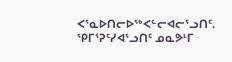ᐸᕐᓇᐅᑎᓕᐅᖅᐸᓪᓕᐊᓕᕐᓗᑎᑦ. ᕿᒥᕐᕈᑦᓯᐊᕐᓗᑎᑦ ᓄᓇᕗᒻᒥ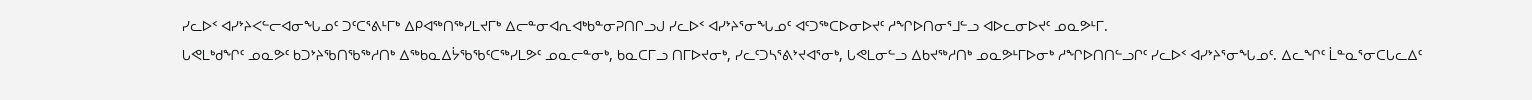ᓯᓚᐅᑉ ᐊᓯᔾᔨᐸᓪᓕᐊᓂᖓᓄᑦ ᑐᑦᑕᕐᕕᒻᒥᒃ ᐃᑭᐊᖅᑎᖅᓯᒪᔪᒥᒃ ᐃᓕᓐᓂᐊᕆᐊᒃᑲᓐᓂᕈᑎᒋᓗᒍ ᓯᓚᐅᑉ ᐊᓯᔾᔨᕐᓂᖓᓄᑦ ᐊᑦᑐᖅᑕᐅᓂᐅᔪᑦ ᓱᖏᐅᑎᓂᕐᒧᓪᓗ ᐊᐅᓚᓂᐅᔪᑦ ᓄᓇᕗᒻᒥ.
ᒐᕙᒪᒃᑯᖏᑦ ᓄᓇᕗᑦ ᑲᑐᔾᔨᖃᑎᖃᖅᓱᑎᒃ ᐃᖅᑲᓇᐃᔮᖃᖃᑦᑕᖅᓯᒪᕗᑦ ᓄᓇᓕᓐᓂᒃ, ᑲᓇᑕᒥᓗ ᑎᒥᐅᔪᓂᒃ, ᓯᓚᑦᑐᓴᕐᕕᔾᔪᐊᕐᓂᒃ, ᒐᕙᒪᓂᓪᓗ ᐃᑲᔪᖅᓱᑎᒃ ᓄᓇᕗᒻᒥᐅᓂᒃ ᓱᖏᐅᑎᑎᓪᓗᒋᑦ ᓯᓚᐅᑉ ᐊᓯᔾᔨᕐᓂᖓᓄᑦ. ᐃᓚᖏᑦ ᒫᓐᓇᕐᓂᑕᒐᓚᐃᑦ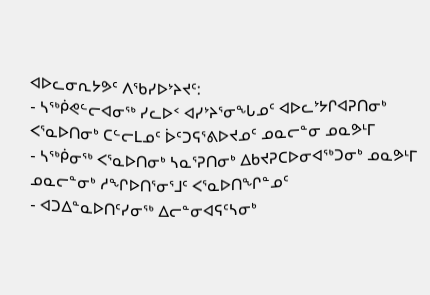ᐊᐅᓚᓂᕆᔭᕗᑦ ᐱᖃᓯᐅᔾᔨᔪᑦ:
- ᓴᖅᑮᕙᓪᓕᐊᓂᖅ ᓯᓚᐅᑉ ᐊᓯᔾᔨᕐᓂᖓᓄᑦ ᐊᐅᓚᔾᔭᒋᐊᕈᑎᓂᒃ ᐸᕐᓇᐅᑎᓂᒃ ᑕᓪᓕᒪᓄᑦ ᐆᑦᑐᕋᕐᕕᐅᔪᓄᑦ ᓄᓇᓕᓐᓂ ᓄᓇᕗᒻᒥ
- ᓴᖅᑮᓂᖅ ᐸᕐᓇᐅᑎᓂᒃ ᓴᓇᕐᕈᑎᓂᒃ ᐃᑲᔪᕈᑕᐅᓂᐊᖅᑐᓂᒃ ᓄᓇᕗᒻᒥ ᓄᓇᓕᓐᓂᒃ ᓱᖏᐅᑎᕐᓂᕐᒧᑦ ᐸᕐᓇᐅᑎᖏᓐᓄᑦ
- ᐊᑐᐃᓐᓇᐅᑎᑦᓯᓂᖅ ᐃᓕᓐᓂᐊᕋᑦᓴᓂᒃ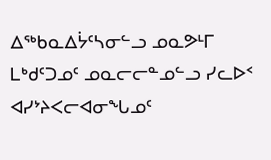ᐃᖅᑲᓇᐃᔮᑦᓴᓂᓪᓗ ᓄᓇᕗᒻᒥ ᒪᒃᑯᑦᑐᓄᑦ ᓄᓇᓕᓕᓐᓄᓪᓗ ᓯᓚᐅᑉ ᐊᓯᔾᔨᐸᓕᐊᓂᖓᓄᑦ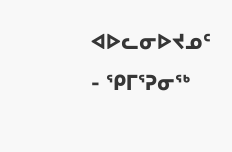ᐊᐅᓚᓂᐅᔪᓄᑦ
- ᕿᒥᕐᕈᓂᖅ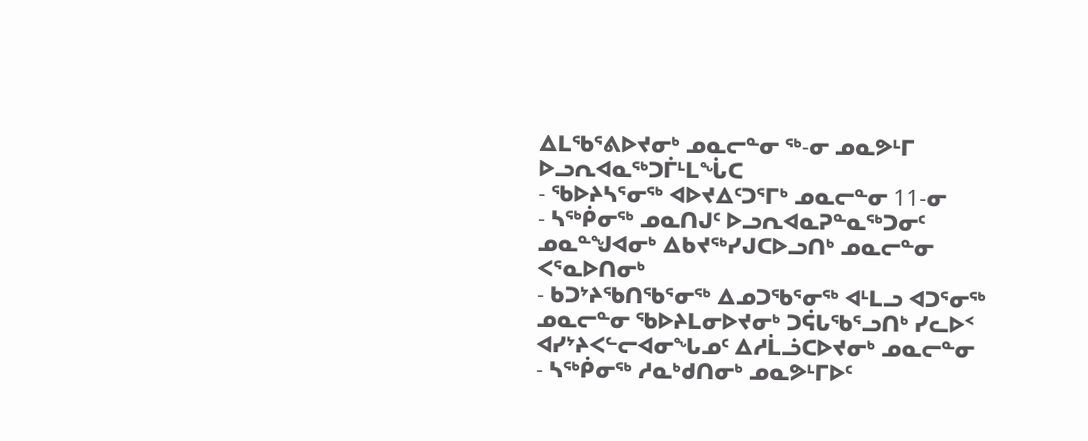ᐃᒪᖃᕐᕕᐅᔪᓂᒃ ᓄᓇᓕᓐᓂ ᖅ-ᓂ ᓄᓇᕗᒻᒥ ᐅᓗᕆᐊᓇᖅᑐᒦᒻᒪᖔᑕ
- ᖃᐅᔨᓴᕐᓂᖅ ᐊᐅᔪᐃᑦᑐᕐᒥᒃ ᓄᓇᓕᓐᓂ 11-ᓂ
- ᓴᖅᑮᓂᖅ ᓄᓇᑎᒍᑦ ᐅᓗᕆᐊᓇᕈᓐᓇᖅᑐᓂᑦ ᓄᓇᓐᖑᐊᓂᒃ ᐃᑲᔪᖅᓯᒍᑕᐅᓗᑎᒃ ᓄᓇᓕᓐᓂ ᐸᕐᓇᐅᑎᓂᒃ
- ᑲᑐᔾᔨᖃᑎᖃᕐᓂᖅ ᐃᓄᑐᖃᕐᓂᖅ ᐊᒻᒪᓗ ᐊᑐᕐᓂᖅ ᓄᓇᓕᓐᓂ ᖃᐅᔨᒪᓂᐅᔪᓂᒃ ᑐᕌᒐᖃᕐᓗᑎᒃ ᓯᓚᐅᑉ ᐊᓯᔾᔨᐸᓪᓕᐊᓂᖓᓄᑦ ᐃᓱᒫᓘᑕᐅᔪᓂᒃ ᓄᓇᓕᓐᓂ
- ᓴᖅᑮᓂᖅ ᓱᓇᒃᑯᑎᓂᒃ ᓄᓇᕗᒻᒥᐅᑦ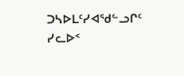ᑐᓴᐅᒪᑦᓯᐊᖁᓪᓗᒋᑦ ᓯᓚᐅᑉ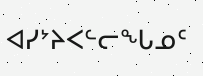ᐊᓯᔾᔨᐸᓪᓕᖓᓄᑦ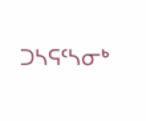ᑐᓴᕋᑦᓴᓂᒃ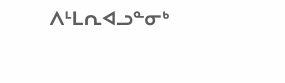ᐱᒻᒪᕆᐊᓗᓐᓂᒃ